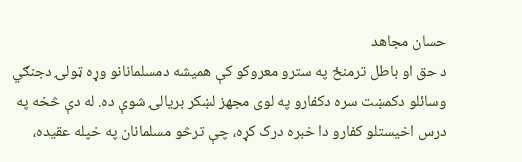حسان مجاهد
د حق او باطل ترمنځ په سترو معروکو کې هميشه دمسلمانانو وړه ټولۍ دجنګي وسائلو دکمښت سره دکفارو په لوی مجهز لښکر بريالۍ شوې ده. له دې څخه په درس اخیستلو کفارو دا خبره درک کړه، چې ترڅو مسلمانان په خپله عقيده،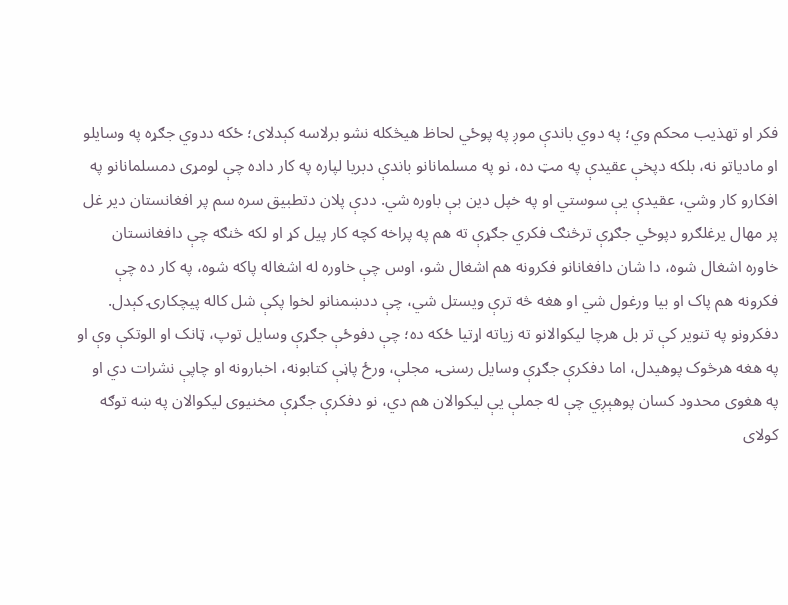فکر او تهذیب محکم وي؛ په دوي باندې موږ په پوځي لحاظ هیڅکله نشو برلاسه کېدلای؛ ځکه ددوي جګړه په وسايلو او مادیاتو نه، بلکه دپخې عقیدې په مټ ده، نو په مسلمانانو باندې دبریا لپاره په کار داده چې لومړی دمسلمانانو په افکارو کار وشي، عقیدې يې سوستي او په خپل دين بې باوره شي. ددې پلان دتطبیق سره سم پر افغانستان دير غل پر مهال يرغلګرو دپوځي جګړې ترڅنګ فکري جګړې ته هم په پراخه کچه کار پیل کړ او لکه څنګه چې دافغانستان خاوره اشغال شوه، دا شان دافغانانو فکرونه هم اشغال شو، اوس چې خاوره له اشغاله پاکه شوه، په کار ده چې فکرونه هم پاک او بيا ورغول شي او هغه څه ترې ويستل شي، چې ددښمنانو لخوا پکې شل کاله پيچکارۍ کېدل.
دفکرونو په تنویر کې تر بل هرچا ليکوالانو ته زياته اړتيا ځکه ده؛ چې دفوځې جګړې وسايل توپ، ټانک او الوتکې وې او په هغه هرڅوک پوهيدل، اما دفکرې جګړې وسايل رسنۍ، مجلې، ورځ پاڼې کتابونه، اخبارونه او چاپې نشرات دي او په هغوی محدود کسان پوهېږي چې له جملې يې ليکوالان هم دي، نو دفکرې جګړې مخنيوی ليکوالان په ښه توګه کولای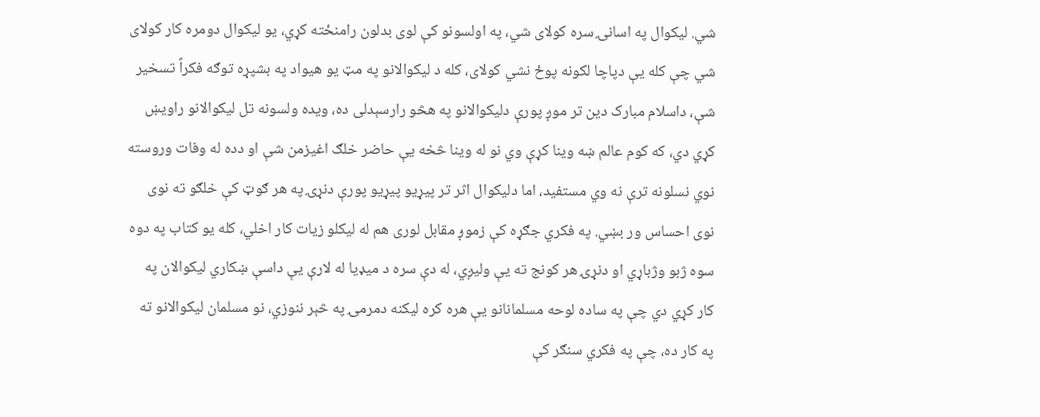شي. ليکوال په اسانۍ سره کولای شي، په اولسونو کې لوی بدلون رامنځته کړي، يو ليکوال دومره کار کولای شي چې کله يې دپاچا لکونه پوځ نشي کولای، کله د ليکوالانو په مټ يو هيواد په بشپړه توګه فکراً تسخير شې، داسلام مبارک دین تر موږ پورې دليکوالانو په هڅو رارسېدلی ده، ويده ولسونه تل ليکوالانو راويښ کړي دي، که کوم عالم ښه وینا کړې وي نو له وینا څخه یې حاضر خلګ اغيزمن شې او دده له وفات وروسته نوي نسلونه ترې نه وي مستفيد، اما دليکوال اثر تر پيړيو پيړيو پورې دنړۍ په هر ګوټ کې خلګو ته نوی نوی احساس ور بښي. په فکري جګړه کې زموږ مقابل لوری هم له ليکلو زيات کار اخلي، کله يو کتاب په دوه سوه ژبو وژباړي او دنړۍ هر کونج ته يې وليږي، له دې سره د ميډيا له لارې يې داسې ښکاري ليکوالان په کار کړي دي چې په ساده لوحه مسلمانانو يې هره کره ليکنه دمرمۍ په څېر ننوزي، نو مسلمان ليکوالانو ته په کار ده، چې په فکري سنګر کې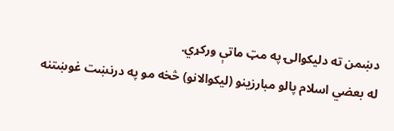دښمن ته دليکوالۍ په مټ ماتې ورکړي.
له بعضي اسلام پالو مبارزينو (ليکوالانو) څخه مو په درنښت غوښتنه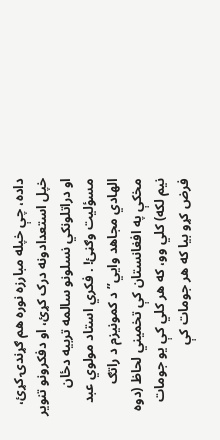داده، چې خپله مبارزه نوره هم ګړندۍ کړئ، خپل استعدادونه درک کړئ، او دفکرونو تنوير او دراتلونکي نسلونو سالمه تربیه دځان مسؤليت وګڼئ! . فکري استاد مولوي عبد الهادي مجاهد وايي” د کمونیزم د راتګ مخکې په افغانستان کې تخمیني لحاظ (دوه نیم لکه) کلي وو، که هر کلي کې یو جومات فرض کړو بیا که هر جومات کې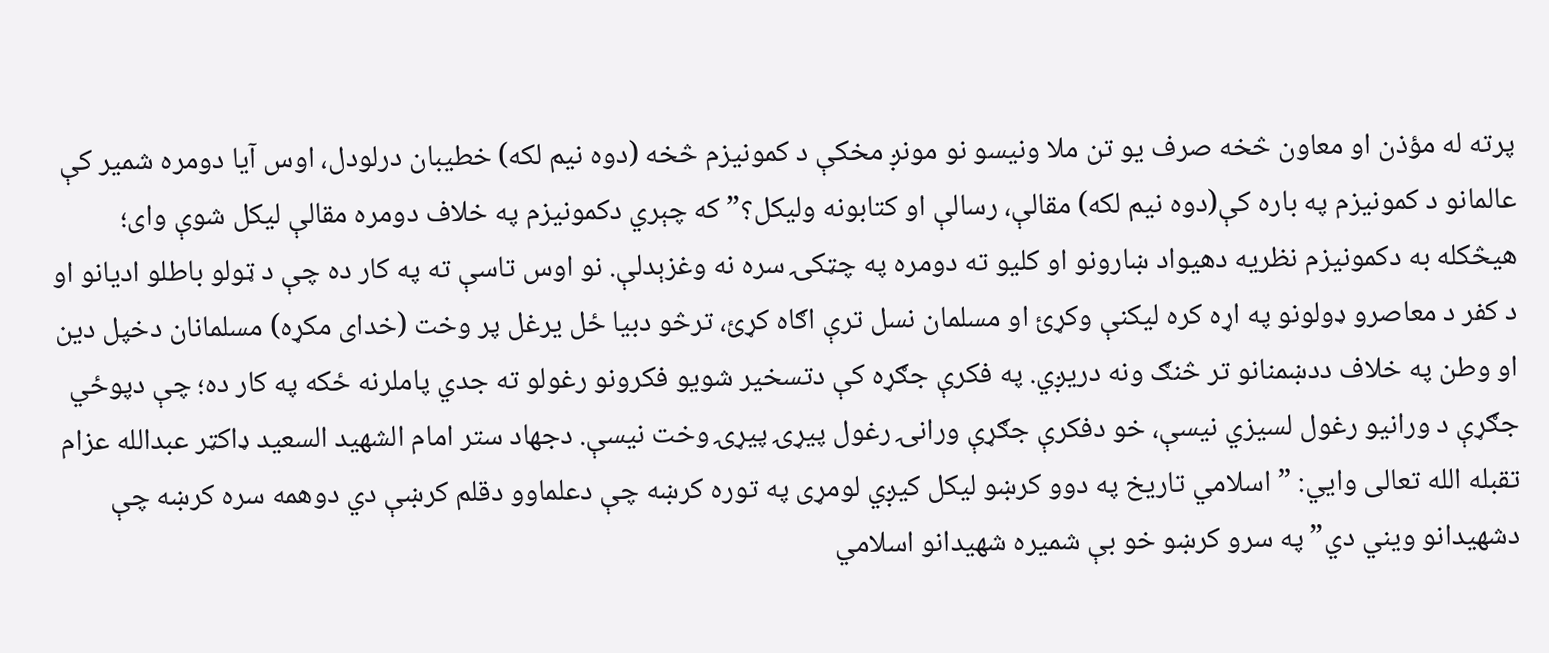پرته له مؤذن او معاون څخه صرف یو تن ملا ونیسو نو مونږ مخکې د کمونیزم څخه (دوه نیم لکه) خطیبان درلودل، اوس آیا دومره شمیر کې عالمانو د کمونیزم په باره کې(دوه نیم لکه) مقالې، رسالې او کتابونه ولیکل؟” که چېري دکمونيزم په خلاف دومره مقالې ليکل شوې وای؛ هيڅکله به دکمونيزم نظريه دهيواد ښارونو او کليو ته دومره په چټکۍ سره نه وغزېدلې. نو اوس تاسې ته په کار ده چې د ټولو باطلو ادیانو او د کفر د معاصرو ډولونو په اړه کره ليکنې وکړئ او مسلمان نسل ترې اګاه کړئ، ترڅو دبيا ځل يرغل پر وخت (خدای مکړه) مسلمانان دخپل دين او وطن په خلاف ددښمنانو تر څنګ ونه دريږي. په فکرې جګړه کې دتسخير شويو فکرونو رغولو ته جدي پاملرنه ځکه په کار ده؛ چې دپوځي جګړې د ورانيو رغول لسيزي نيسې، خو دفکرې جګړې ورانۍ رغول پيړۍ پيړۍ وخت نيسې. دجهاد ستر امام الشهيد السعید ډاکټر عبدالله عزام تقبله الله تعالی وايي: ” اسلامي تاريخ په دوو کرښو ليکل کيږي لومړی په توره کرښه چې دعلماوو دقلم کرښې دي دوهمه سره کرښه چې دشهيدانو ويني دي” په سرو کرښو خو بې شميره شهيدانو اسلامي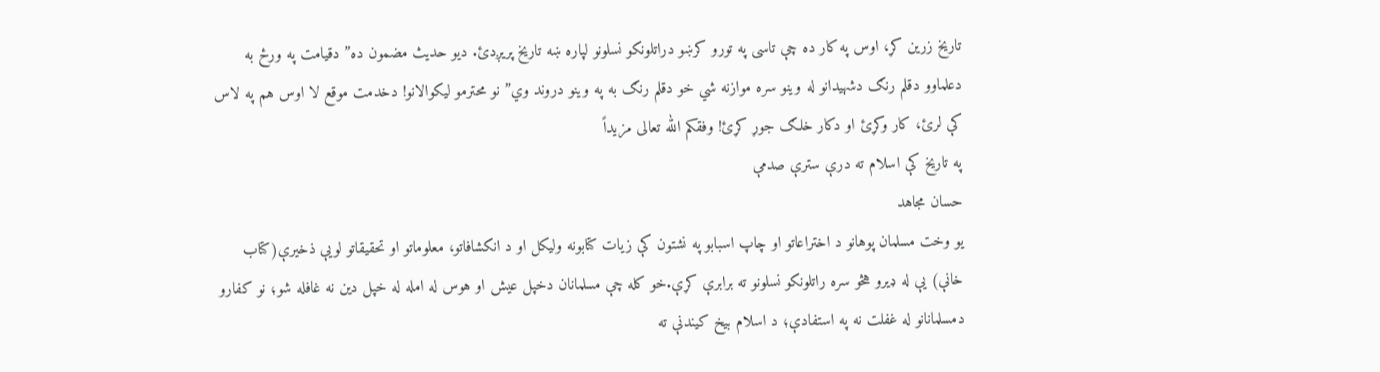تاريخ زرين کړ، اوس په کار ده چې تاسی په تورو کرښو دراتلونکو نسلونو لپاره ښه تاريخ پریږدئ. ديو حدیث مضمون ده” دقيامت په ورځ به دعلماوو دقلم رنګ دشهيدانو له وینو سره موازنه شي خو دقلم رنګ به په وینو دروند وي” نو محترمو ليکوالانو! دخدمت موقع لا اوس هم په لاس کې لرئ، کار وکړئ او دکار خلګ جوړ کړئ! وفقکم الله تعالی مزيداً
په تاريخ کې اسلام ته درې سترې صدمې
حسان مجاهد
يو وخت مسلمان پوهانو د اختراعاتو او چاپ اسبابو په نشتون کې زيات کتابونه وليکل او د انکشافاتو، معلوماتو او تحقيقاتو لويې ذخيرې(کتاب خانې) يې له ډيرو هڅو سره راتلونکو نسلونو ته برابرې کړې.خو کله چې مسلمانان دخپل عیش او هوس له امله له خپل دين نه غافله شو؛ نو کفارو دمسلمانانو له غفلت نه په استفادې؛ د اسلام بیخ کيندنې ته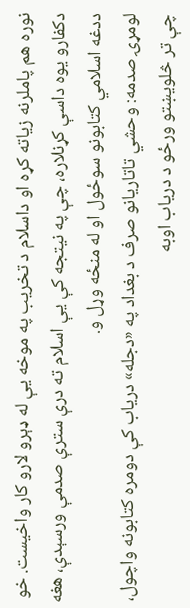نوره هم پاملرنه زياته کړه او داسلام د تخريب په موخه يې له ډېرو لارو کار واخيست. خو دکفارو يوه داسې کړنلاره، چې په نيتجه کې يې اسلام ته درې سترې صدمې ورسېدې، هغه ددغه اسلامي کتابونو سوځول او له منځه وړل و.
لومړۍ صدمه: وحشي تاتاریانو صرف د بغداد په «دجله» درياب کې دومره کتابونه واچول، چې تر څلويښتو ورځو د درياب اوبه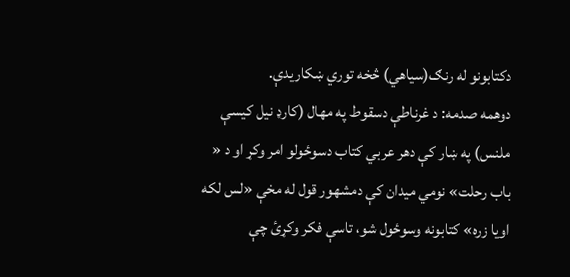دکتابونو له رنګ(سیاهي) څخه توري ښکاريدې.
دوهمه صدمه: د غرناطې دسقوط په مهال (کارډ نيل کيسې ملنس) په ښار کې دهر عربي کتاب دسوځولو امر وکړ او د « باب رحلت» نومي ميدان کې دمشهور قول له مخې «لس لکه اويا زره» کتابونه وسوځول شو، تاسې فکر وکړئ چې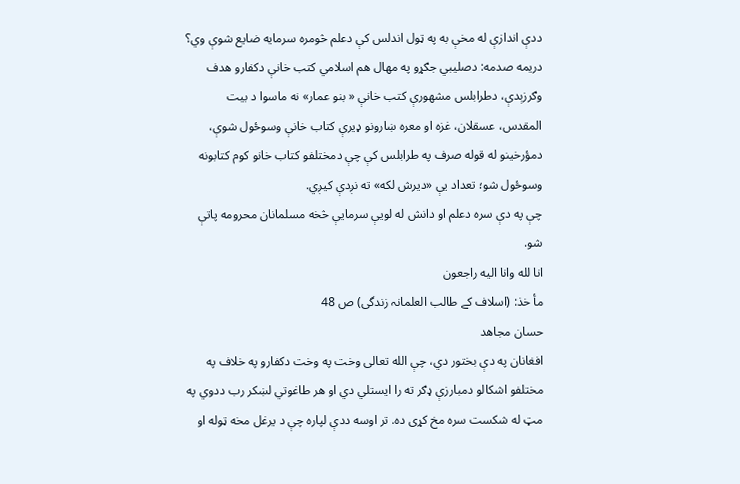ددې اندازې له مخې به په ټول اندلس کې دعلم څومره سرمایه ضايع شوې وي؟
دريمه صدمه: دصليبي جګړو په مهال هم اسلامي کتب خانې دکفارو هدف وګرزېدې، دطرابلس مشهورې کتب خانې « بنو عمار» نه ماسوا د بیت المقدس، عسقلان، غزه او معره ښارونو ډيرې کتاب خانې وسوځول شوې، دمؤرخينو له قوله صرف په طرابلس کې چې دمختلفو کتاب خانو کوم کتابونه وسوځول شو؛ تعداد يې «دیرش لکه» ته نږدې کيږي.
چې په دې سره دعلم او دانش له لويې سرمایې څخه مسلمانان محرومه پاتې شو.
انا لله وانا اليه راجعون
مأ خذ: (اسلاف کے طالب العلمانہ زندگی) ص 48
حسان مجاهد
افغانان په دې بختور دي، چې الله تعالی وخت په وخت دکفارو په خلاف په مختلفو اشکالو دمبارزې ډګر ته را ايستلي دي او هر طاغوتي لښکر رب ددوي په مټ له شکست سره مخ کړی ده. تر اوسه ددې لپاره چې د يرغل مخه ټوله او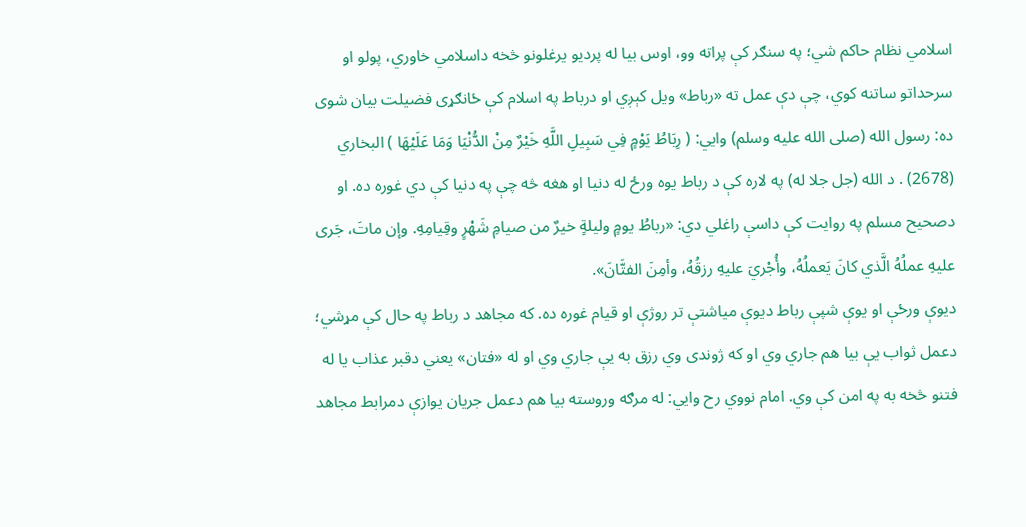اسلامي نظام حاکم شي؛ په سنګر کې پراته وو، اوس بیا له پرديو يرغلونو څخه داسلامي خاوري، پولو او سرحداتو ساتنه کوي، چې دې عمل ته «رباط» ویل کېږي او درباط په اسلام کې ځانګړی فضيلت بيان شوی ده: رسول الله (صلی الله عليه وسلم) وايي: ( رِبَاطُ يَوْمٍ فِي سَبِيلِ اللَّهِ خَيْرٌ مِنْ الدُّنْيَا وَمَا عَلَيْهَا ) البخاري (2678) . د الله (جل جلا له) په لاره کې د رباط يوه ورځ له دنيا او هغه څه چې په دنيا کې دي غوره ده. او دصحيح مسلم په روايت کې داسې راغلي دي: «رباطُ يومٍ وليلةٍ خيرٌ من صيامِ شَهْرٍ وقِيامِهِ. وإن ماتَ، جَرى عليهِ عملُهُ الَّذي كانَ يَعملُهُ، وأُجْريَ عليهِ رزقُهُ، وأمِنَ الفتَّانَ».
ديوې ورځې او يوې شپې رباط ديوې مياشتې تر روژې او قیام غوره ده. که مجاهد د رباط په حال کې مړشي؛ دعمل ثواب يې بيا هم جاري وي او که ژوندی وي رزق به يې جاري وي او له «فتان» يعني دقبر عذاب يا له فتنو څخه به په امن کې وي. امام نووي رح وايي: له مرګه وروسته بيا هم دعمل جريان يوازې دمرابط مجاهد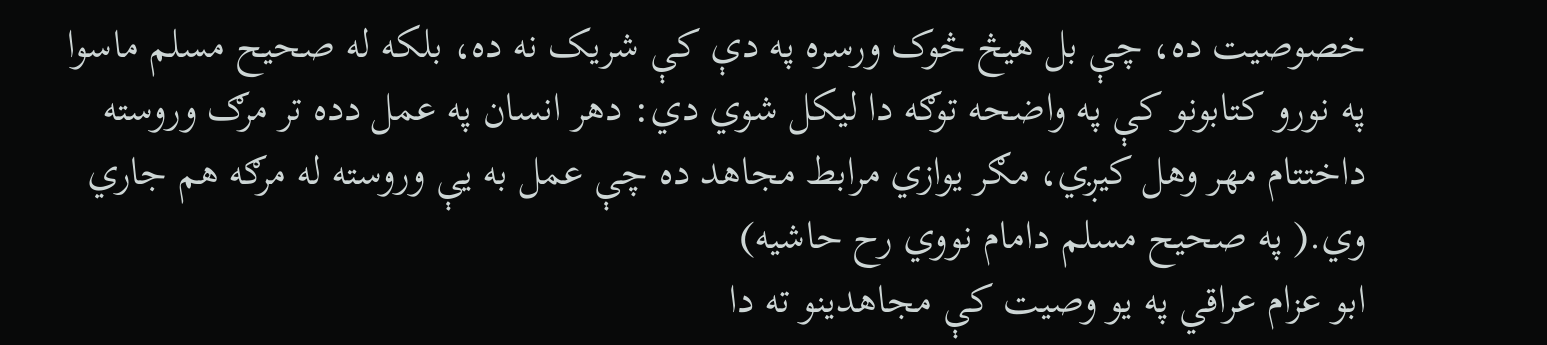خصوصیت ده، چې بل هيڅ څوک ورسره په دې کې شريک نه ده، بلکه له صحيح مسلم ماسوا په نورو کتابونو کې په واضحه توګه دا ليکل شوي دي: دهر انسان په عمل دده تر مرګ وروسته داختتام مهر وهل کيږي، مګر يوازي مرابط مجاهد ده چې عمل به يې وروسته له مرګه هم جاري وي.( په صحيح مسلم دامام نووي رح حاشيه)
ابو عزام عراقي په يو وصيت کې مجاهدينو ته دا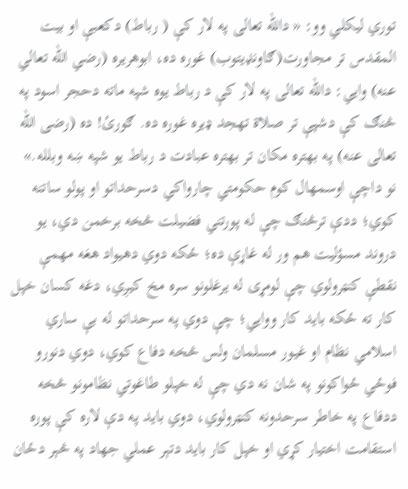توري ليکلي وو: « دالله تعالی په لار کې ( رباط) دکعبې او بیت المقدس تر مجاورت(ګاونډيتوب) غوره ده، ابوهريره (رضي الله تعالي عنه) وايي: دالله تعالی په لار کې د رباط يوه شپه ماته دحجر اسود په څنګ کې دشپې تر صلاة تهجد ډيره غوره ده. ګورئ! ده (رضی الله تعالی عنه) په بهتره مکان تر بهتره عبادت د رباط يو شپه ښه وبلله.»
نو داچې اوسمهال کوم حکومتي چارواکي دسرحداتو او پولو ساتنه کوي؛ ددې ترڅنګ چې له پورتني فضيلت څخه برخمن دي، يو دروند مسؤلیت هم ور له غاړې ده؛ ځکه دوي دهيواد هغه مهمې نقطې کنټرولوي چې لومړی له يرغلونو سره مخ کيږي، دغه کسان خپل کار ته ځکه بايد کار ووايي؛ چې دوي په سرحداتو له بې ساري اسلامي نظام او غیور مسلمان ولس څخه دفاع کوي، دوي دنورو فوځي ځواکونو په شان نه دي چې له خپلو طاغوتي نظامونو څخه ددفاع په خاطر سرحدونه کنټرولوي، دوي بايد په دې لاره کې پوره استقامت اختيار کړي او خپل کار بايد دتېر عملي جهاد په څېر دځان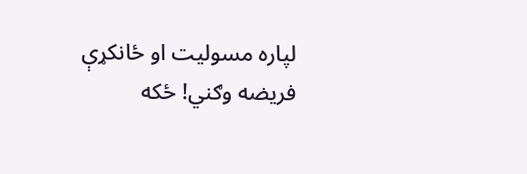لپاره مسوليت او ځانکړې فریضه وګني! ځکه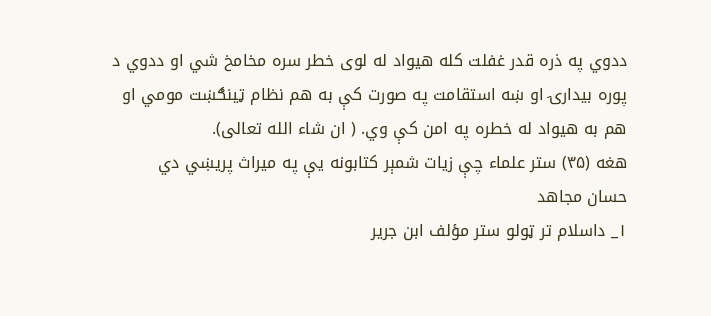ددوي په ذره قدر غفلت کله هيواد له لوی خطر سره مخامخ شي او ددوي د پوره بيدارۍ او ښه استقامت په صورت کې به هم نظام ټينګښت مومي او هم به هيواد له خطره په امن کې وي. ( ان شاء الله تعالی).
هغه (۳۵) ستر علماء چې زيات شمېر کتابونه يې په ميراث پريښي دي
حسان مجاهد
۱_ داسلام تر ټولو ستر مؤلف ابن جرير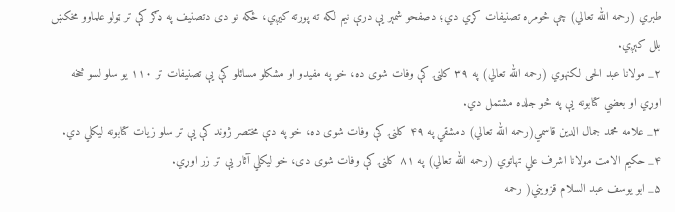طبري (رحمه الله تعالي) چې څومره تصنيفات کړي دي؛ دصفحو شمېر يې درې نيم لکه ته پورته کيږي، ځکه نو دی دتصنيف په ډګر کې تر ټولو علماوو مخکښ بلل کېږي.
۲_ مولانا عبد الحی لکنهوي (رحمه الله تعالي) په ۳۹ کلنۍ کې وفات شوی ده، خو په مفیدو او مشکلو مسائلو کې يې تصنيفات تر ۱۱۰ يو سلو لسو څخه اوړي او بعضي کتابونه يې په څو جلده مشتمل دي.
۳_ علامه محمد جمال الدين قاسمي(رحمه الله تعالي) دمشقي په ۴۹ کلنۍ کې وفات شوی ده، خو په دې مختصر ژوند کې یې تر سلو زيات کتابونه ليکلي دي.
۴_ حکيم الامت مولانا اشرف علي تهاتوي (رحمه الله تعالي) په ۸۱ کلنۍ کې وفات شوی دی، خو ليکلي آثار يې تر زر اوړي.
۵_ ابو يوسف عبد السلام قزويني( رحمه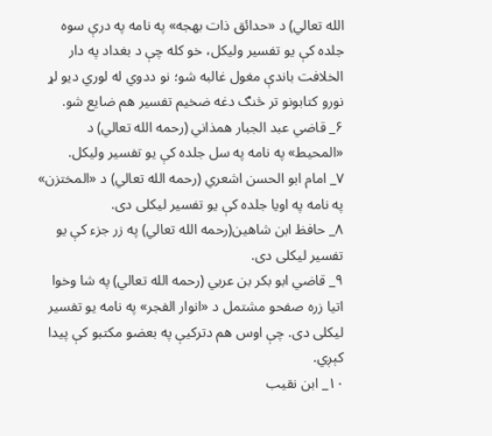الله تعالي) د «حدائق ذات بهجه» په نامه په درې سوه جلده کې يو تفسیر وليکل، خو کله چې د بغداد په دار الخلافت باندې مغول غالبه شو؛ نو ددوي له لوري ديو لړ نورو کتابونو تر څنګ دغه ضخيم تفسير هم ضايع شو.
۶_ قاضي عبد الجبار همذاني (رحمه الله تعالي) د «المحيط» په نامه په سل جلده کې يو تفسير وليکل.
۷_ امام ابو الحسن اشعري (رحمه الله تعالي) د «المختزن» په نامه په اويا جلده کې يو تفسیر ليکلی دی.
۸_ حافظ ابن شاهين(رحمه الله تعالي) په زر جزء کې يو تفسیر ليکلی دی.
۹_ قاضي ابو بکر بن عربي (رحمه الله تعالي) په شا وخوا اتيا زره صفحو مشتمل د «انوار الفجر» په نامه يو تفسير ليکلی دی. چې اوس هم دترکيې په بعضو مکتبو کې پيدا کېږي.
۱۰_ ابن نقيب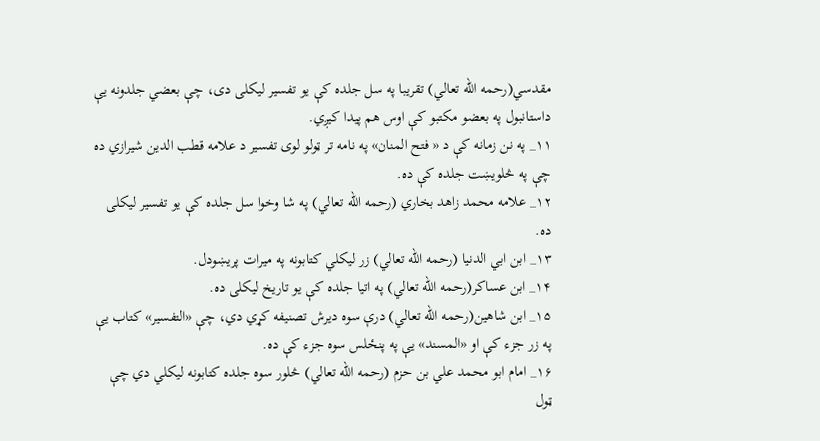مقدسي(رحمه الله تعالي) تقریبا په سل جلده کې يو تفسیر ليکلی دی، چې بعضي جلدونه يې داستانبول په بعضو مکتبو کې اوس هم پيدا کيږي.
۱۱_ په نن زمانه کې د « فتح المنان» په نامه تر ټولو لوی تفسير د علامه قطب الدين شيرازي ده چې په څلويښت جلده کې ده.
۱۲_ علامه محمد زاهد بخاري (رحمه الله تعالي) په شا وخوا سل جلده کې يو تفسیر ليکلی ده.
۱۳_ ابن ابي الدنيا (رحمه الله تعالي) زر ليکلي کتابونه په ميرات پريښودل.
۱۴_ ابن عساکر(رحمه الله تعالي) په اتیا جلده کې يو تاریخ ليکلی ده.
۱۵_ ابن شاهين(رحمه الله تعالي) درې سوه ديرش تصنيفه کړي دي، چې «التفسير» کتاب يې په زر جزء کې او «المسند» يې په پنځلس سوه جزء کې ده.
۱۶_ امام ابو محمد علي بن حزم (رحمه الله تعالي) څلور سوه جلده کتابونه ليکلي دي چې ټول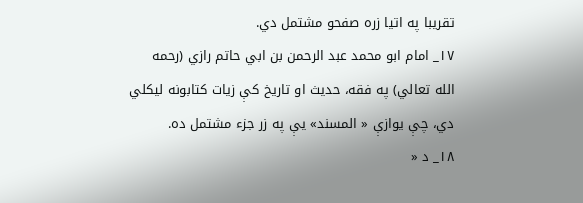تقريبا په اتیا زره صفحو مشتمل دي.
۱۷_ امام ابو محمد عبد الرحمن بن ابي حاتم رازي (رحمه الله تعالي) په فقه، حديث او تاريخ کې زيات کتابونه ليکلي دي، چې يوازې « المسند» يې په زر جزء مشتمل ده.
۱۸_ د «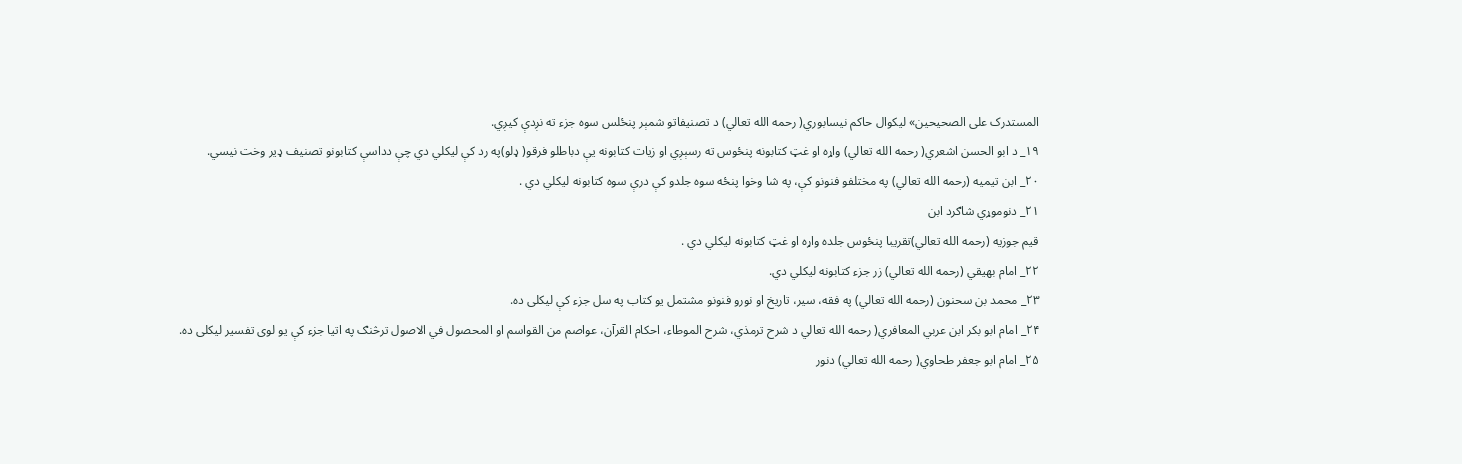المستدرک علی الصحيحين» ليکوال حاکم نيسابوري( رحمه الله تعالي) د تصنيفاتو شمېر پنځلس سوه جزء ته نږدې کيږي.
۱۹_ د ابو الحسن اشعري( رحمه الله تعالي) واړه او غټ کتابونه پنځوس ته رسېږي او زيات کتابونه يې دباطلو فرقو( ډلو)په رد کې ليکلي دي چې دداسې کتابونو تصنيف ډير وخت نيسي.
۲۰_ ابن تيميه (رحمه الله تعالي) په مختلفو فنونو کې، په شا وخوا پنځه سوه جلدو کې درې سوه کتابونه ليکلي دي .
۲۱_ دنوموړي شاګرد ابن
قيم جوزيه (رحمه الله تعالي)تقريبا پنځوس جلده واړه او غټ کتابونه ليکلي دي .
۲۲_ امام بهيقي (رحمه الله تعالي) زر جزء کتابونه ليکلي دي.
۲۳_ محمد بن سحنون (رحمه الله تعالي) په فقه، سير، تاريخ او نورو فنونو مشتمل يو کتاب په سل جزء کې ليکلی ده.
۲۴_ امام ابو بکر ابن عربي المعافري( رحمه الله تعالي د شرح ترمذي، شرح الموطاء، احکام القرآن، عواصم من القواسم او المحصول في الاصول ترڅنګ په اتيا جزء کې يو لوی تفسير ليکلی ده.
۲۵_ امام ابو جعفر طحاوي( رحمه الله تعالي) دنور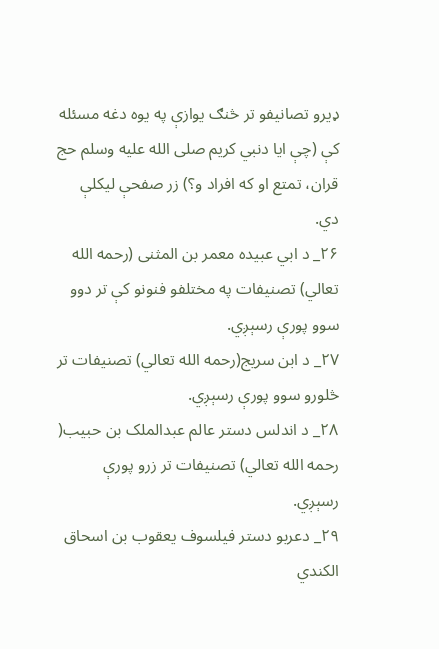ډيرو تصانيفو تر څنګ يوازې په يوه دغه مسئله کې (چې ايا دنبي کريم صلی الله عليه وسلم حج قران، تمتع او که افراد و؟) زر صفحې ليکلې دي.
۲۶_ د ابي عبيده معمر بن المثنی (رحمه الله تعالي) تصنيفات په مختلفو فنونو کې تر دوو سوو پورې رسېږي.
۲۷_ د ابن سريج(رحمه الله تعالي) تصنيفات تر څلورو سوو پورې رسېږي.
۲۸_ د اندلس دستر عالم عبدالملک بن حبیب( رحمه الله تعالي) تصنيفات تر زرو پورې رسېږي.
۲۹_ دعربو دستر فيلسوف یعقوب بن اسحاق الکندي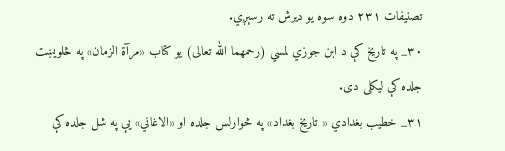تصنيفات ۲۳۱ دوه سوه يو ديرش ته رسېږي.
۳۰_ په تاريخ کې د ابن جوزي لمسي (رحمهما الله تعالی) يو کتاب «مرآة الزمان» په څلويښت جلده کې ليکلی دی.
۳۱_ خطیب بغدادي « تاريخ بغداد» په څوارلس جلده او «الاغاني» یې په شل جلده کې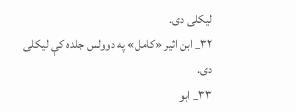ليکلی دی.
۳۲_ ابن اثير «کامل» په دوولس جلده کې ليکلی دی.
۳۳_ ابو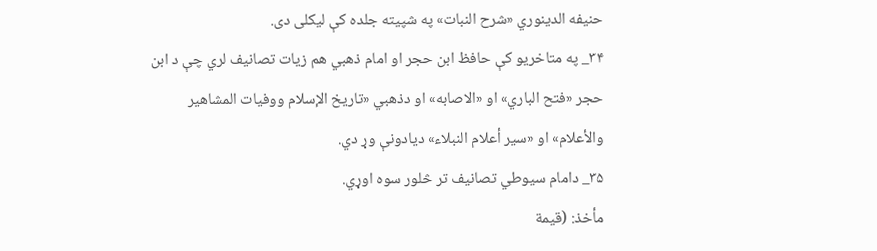حنیفه الدينوري «شرح النبات» په شپيته جلده کې ليکلی دی.
۳۴_ په متاخريو کې حافظ ابن حجر او امام ذهبي هم زيات تصانيف لري چې د ابن حجر «فتح الباري» او «الاصابه» او دذهبي «تاريخ الإسلام ووفيات المشاهير والأعلام» او «سير أعلام النبلاء» ديادونې وړ دي.
۳۵_ دامام سيوطي تصانيف تر څلور سوه اوړي.
مأخذ: (قيمة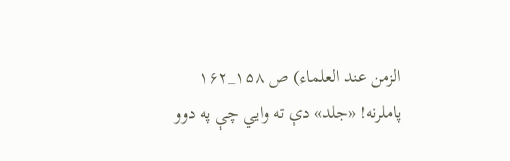الزمن عند العلماء) ص ۱۵۸_۱۶۲
پاملرنه! «جلد» دې ته وايي چې په دوو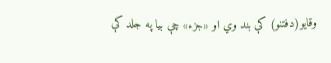وقايو(دفتنو) کې بند وي او «جزء» چې بيا په جلد کې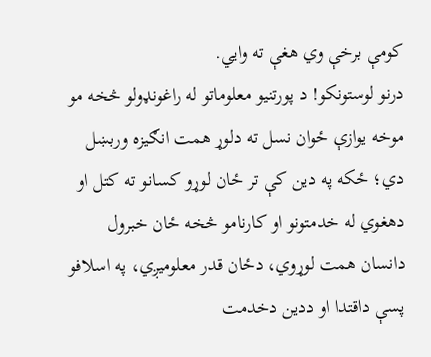کومې برخې وي هغې ته وايي.
درنو لوستونکو! د پورتنيو معلوماتو له راغونډولو څخه مو موخه يوازې ځوان نسل ته دلوړ همت انګيزه وربښل دي؛ ځکه په دين کې تر ځان لوړو کسانو ته کتل او دهغوي له خدمتونو او کارنامو څخه ځان خبرول دانسان همت لوړوي، دځان قدر معلوميږي، په اسلافو پسې داقتدا او ددين دخدمت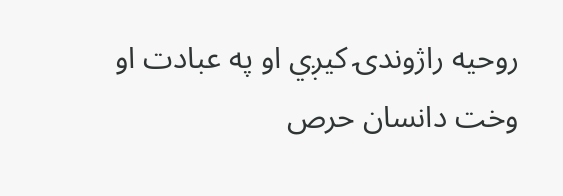روحيه راژوندۍ کيږي او په عبادت او وخت دانسان حرص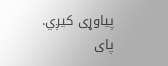پیاوړی کیږي. پای